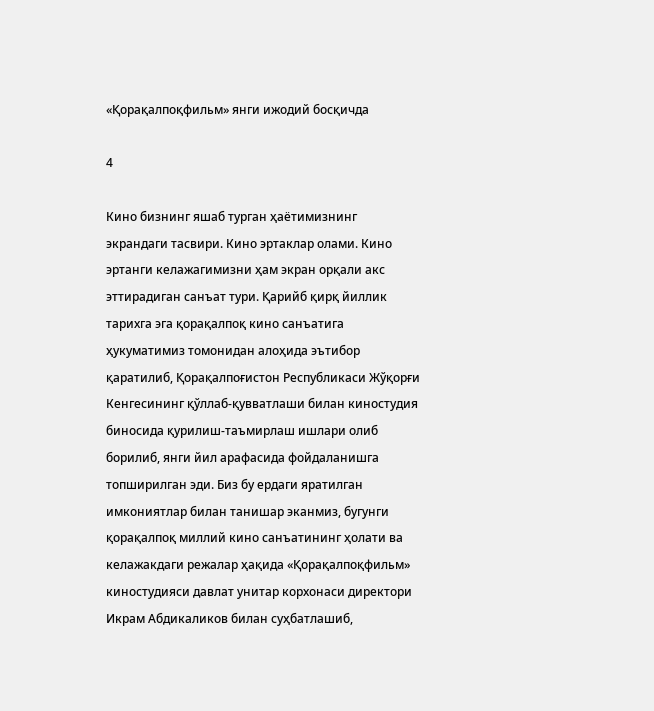«Қорақалпоқфильм» янги ижодий босқичда

4

Кино бизнинг яшаб турган ҳаётимизнинг экрандаги тасвири. Кино эртаклар олами. Кино эртанги келажагимизни ҳам экран орқали акс эттирадиган санъат тури. Қарийб қирқ йиллик тарихга эга қорақалпоқ кино санъатига ҳукуматимиз томонидан алоҳида эътибор қаратилиб, Қорақалпоғистон Республикаси Жўқорғи Кенгесининг қўллаб-қувватлаши билан киностудия биносида қурилиш-таъмирлаш ишлари олиб борилиб, янги йил арафасида фойдаланишга топширилган эди. Биз бу ердаги яратилган имкониятлар билан танишар эканмиз, бугунги қорақалпоқ миллий кино санъатининг ҳолати ва келажакдаги режалар ҳақида «Қорақалпоқфильм» киностудияси давлат унитар корхонаси директори Икрам Абдикаликов билан суҳбатлашиб,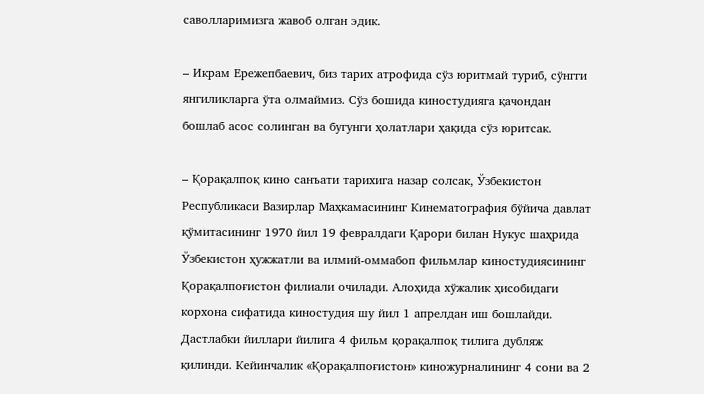саволларимизга жавоб олган эдик.

– Икрам Ережепбаевич, биз тарих атрофида сўз юритмай туриб, сўнгги янгиликларга ўта олмаймиз. Сўз бошида киностудияга қачондан бошлаб асос солинган ва бугунги ҳолатлари ҳақида сўз юритсак.

– Қорақалпоқ кино санъати тарихига назар солсак, Ўзбекистон Республикаси Вазирлар Маҳкамасининг Кинематография бўйича давлат қўмитасининг 1970 йил 19 февралдаги Қарори билан Нукус шаҳрида Ўзбекистон ҳужжатли ва илмий-оммабоп фильмлар киностудиясининг Қорақалпоғистон филиали очилади. Алоҳида хўжалик ҳисобидаги корхона сифатида киностудия шу йил 1 апрелдан иш бошлайди. Дастлабки йиллари йилига 4 фильм қорақалпоқ тилига дубляж қилинди. Кейинчалик «Қорақалпоғистон» киножурналининг 4 сони ва 2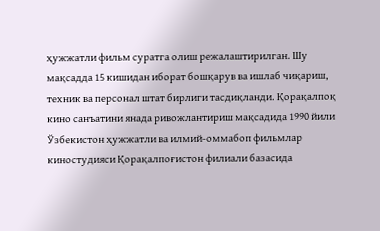ҳужжатли фильм суратга олиш режалаштирилган. Шу мақсадда 15 кишидан иборат бошқарув ва ишлаб чиқариш, техник ва персонал штат бирлиги тасдиқланди. Қорақалпоқ кино санъатини янада ривожлантириш мақсадида 1990 йили Ўзбекистон ҳужжатли ва илмий-оммабоп фильмлар киностудияси Қорақалпоғистон филиали базасида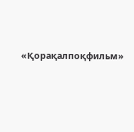«Қорақалпоқфильм»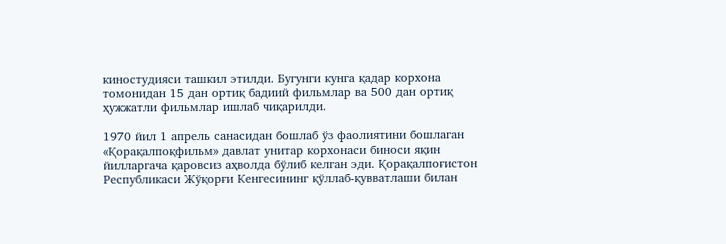киностудияси ташкил этилди. Бугунги кунга қадар корхона томонидан 15 дан ортиқ бадиий фильмлар ва 500 дан ортиқ ҳужжатли фильмлар ишлаб чиқарилди.

1970 йил 1 апрель санасидан бошлаб ўз фаолиятини бошлаган «Қорақалпоқфильм» давлат унитар корхонаси биноси яқин йилларгача қаровсиз аҳволда бўлиб келган эди. Қорақалпоғистон Республикаси Жўқорғи Кенгесининг қўллаб-қувватлаши билан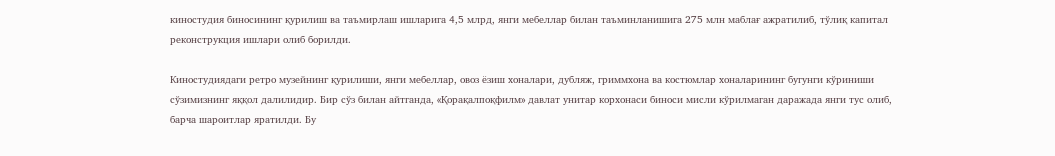киностудия биносининг қурилиш ва таъмирлаш ишларига 4,5 млрд, янги мебеллар билан таъминланишига 275 млн маблағ ажратилиб, тўлиқ капитал реконструкция ишлари олиб борилди.

Киностудиядаги ретро музейнинг қурилиши, янги мебеллар, овоз ёзиш хоналари, дубляж, гриммхона ва костюмлар хоналарининг бугунги кўриниши сўзимизнинг яққол далилидир. Бир сўз билан айтганда, «Қорақалпоқфилм» давлат унитар корхонаси биноси мисли кўрилмаган даражада янги тус олиб, барча шароитлар яратилди. Бу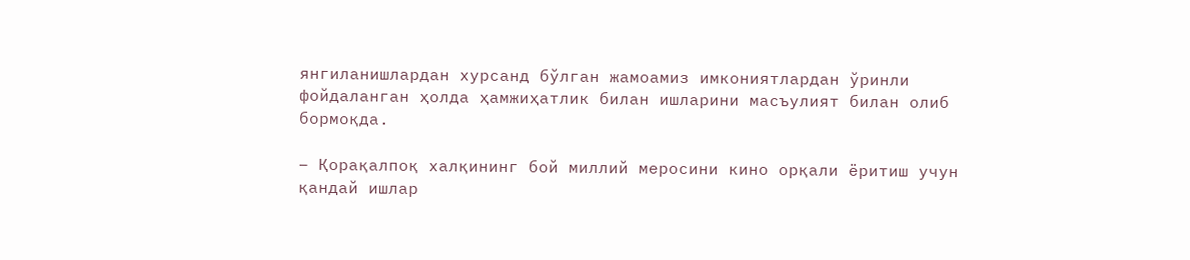янгиланишлардан хурсанд бўлган жамоамиз имкониятлардан ўринли фойдаланган ҳолда ҳамжиҳатлик билан ишларини масъулият билан олиб бормоқда.

– Қорақалпоқ халқининг бой миллий меросини кино орқали ёритиш учун қандай ишлар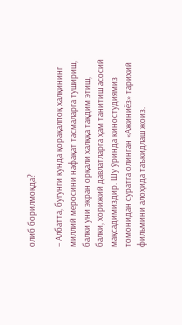олиб борилмоқда?

– Албатта, бугунги кунда қорақалпоқ халқининг миллий меросини нафақат тасмаларга тушириш, балки уни экран орқали халққа тақдим этиш, балки, хорижий давлатларга ҳам танитиш асосий мақсадимиздир. Шу ўринда киностудиямиз томонидан суратга олинган «Ажиниёз» тарихий фильмини алоҳида таъкидлаш жоиз.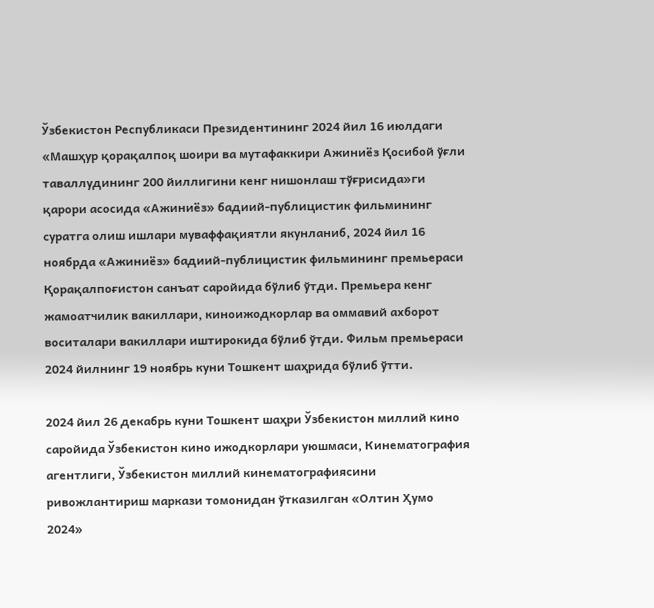Ўзбекистон Республикаси Президентининг 2024 йил 16 июлдаги «Машҳур қорақалпоқ шоири ва мутафаккири Ажиниёз Қосибой ўғли таваллудининг 200 йиллигини кенг нишонлаш тўғрисида»ги қарори асосида «Ажиниёз» бадиий-публицистик фильмининг суратга олиш ишлари муваффақиятли якунланиб, 2024 йил 16 ноябрда «Ажиниёз» бадиий-публицистик фильмининг премьераси Қорақалпоғистон санъат саройида бўлиб ўтди. Премьера кенг жамоатчилик вакиллари, киноижодкорлар ва оммавий ахборот воситалари вакиллари иштирокида бўлиб ўтди. Фильм премьераси 2024 йилнинг 19 ноябрь куни Тошкент шаҳрида бўлиб ўтти.

2024 йил 26 декабрь куни Тошкент шаҳри Ўзбекистон миллий кино саройида Ўзбекистон кино ижодкорлари уюшмаси, Кинематография агентлиги, Ўзбекистон миллий кинематографиясини ривожлантириш маркази томонидан ўтказилган «Олтин Ҳумо 2024»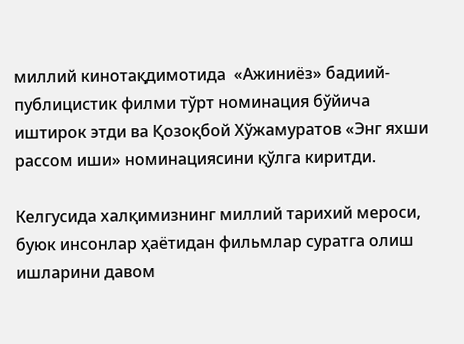миллий кинотақдимотида  «Ажиниёз» бадиий-публицистик филми тўрт номинация бўйича иштирок этди ва Қозоқбой Хўжамуратов «Энг яхши рассом иши» номинациясини қўлга киритди.

Келгусида халқимизнинг миллий тарихий мероси, буюк инсонлар ҳаётидан фильмлар суратга олиш ишларини давом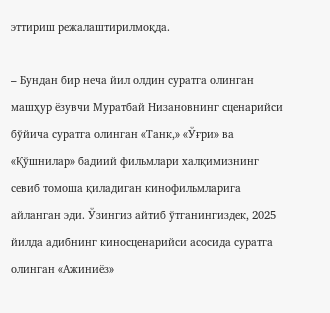эттириш режалаштирилмоқда.

– Бундан бир неча йил олдин суратга олинган машҳур ёзувчи Муратбай Низановнинг сценарийси бўйича суратга олинган «Танк,» «Ўғри» ва «Қўшнилар» бадиий фильмлари халқимизнинг севиб томоша қиладиган кинофильмларига айланган эди. Ўзингиз айтиб ўтганингиздек, 2025 йилда адибнинг киносценарийси асосида суратга олинган «Ажиниёз»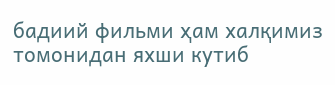бадиий фильми ҳам халқимиз томонидан яхши кутиб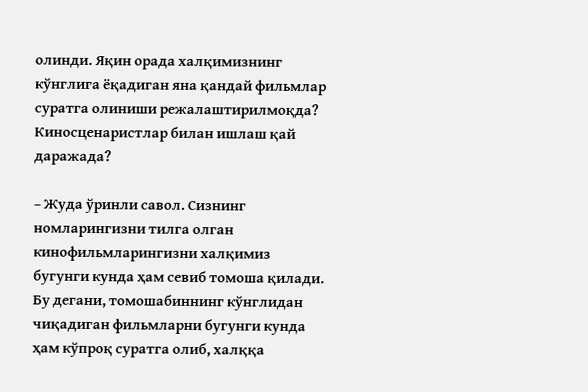олинди. Яқин орада халқимизнинг кўнглига ёқадиган яна қандай фильмлар суратга олиниши режалаштирилмоқда? Киносценаристлар билан ишлаш қай даражада?

– Жуда ўринли савол. Сизнинг номларингизни тилга олган кинофильмларингизни халқимиз бугунги кунда ҳам севиб томоша қилади. Бу дегани, томошабиннинг кўнглидан чиқадиган фильмларни бугунги кунда ҳам кўпроқ суратга олиб, халққа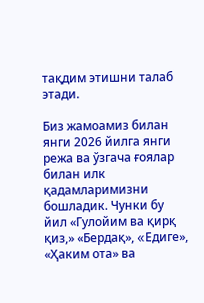тақдим этишни талаб этади.

Биз жамоамиз билан янги 2026 йилга янги режа ва ўзгача ғоялар билан илк қадамларимизни бошладик. Чунки бу йил «Гулойим ва қирқ қиз,» «Бердақ», «Eдиге», «Ҳаким ота» ва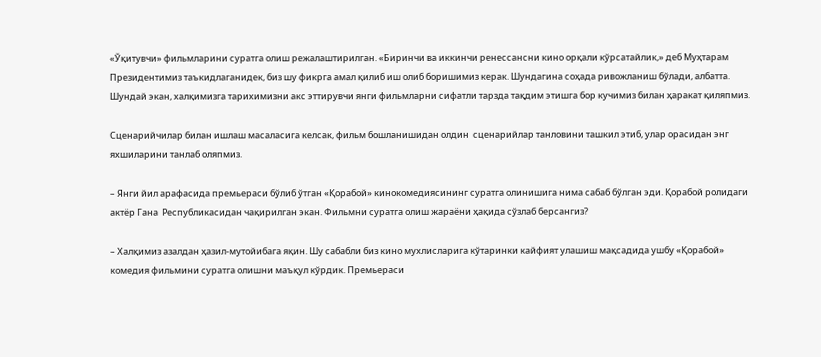«Ўқитувчи» фильмларини суратга олиш режалаштирилган. «Биринчи ва иккинчи ренессансни кино орқали кўрсатайлик,» деб Муҳтарам Президентимиз таъкидлаганидек, биз шу фикрга амал қилиб иш олиб боришимиз керак. Шундагина соҳада ривожланиш бўлади, албатта. Шундай экан, халқимизга тарихимизни акс эттирувчи янги фильмларни сифатли тарзда тақдим этишга бор кучимиз билан ҳаракат қиляпмиз.

Сценарийчилар билан ишлаш масаласига келсак, фильм бошланишидан олдин  сценарийлар танловини ташкил этиб, улар орасидан энг яхшиларини танлаб оляпмиз.

– Янги йил арафасида премьераси бўлиб ўтган «Қорабой» кинокомедиясининг суратга олинишига нима сабаб бўлган эди. Қорабой ролидаги актёр Гана  Республикасидан чақирилган экан. Фильмни суратга олиш жараёни ҳақида сўзлаб берсангиз?

– Халқимиз азалдан ҳазил-мутойибага яқин. Шу сабабли биз кино мухлисларига кўтаринки кайфият улашиш мақсадида ушбу «Қорабой» комедия фильмини суратга олишни маъқул кўрдик. Премьераси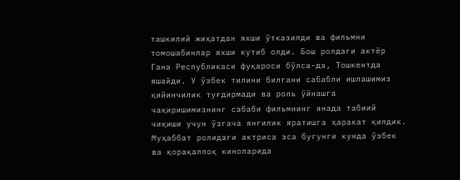ташкилий жиҳатдан яхши ўтказилди ва фильмни томошабинлар яхши кутиб олди. Бош ролдаги актёр Гана Республикаси фуқароси бўлса-да, Тошкентда яшайди. У ўзбек тилини билгани сабабли ишлашимиз қийинчилик туғдирмади ва роль ўйнашга чақиришимизнинг сабаби фильмнинг янада табиий чиқиши учун ўзгача янгилик яратишга ҳаракат қилдик. Муҳаббат ролидаги актриса эса бугунги кунда ўзбек ва қорақалпоқ киноларида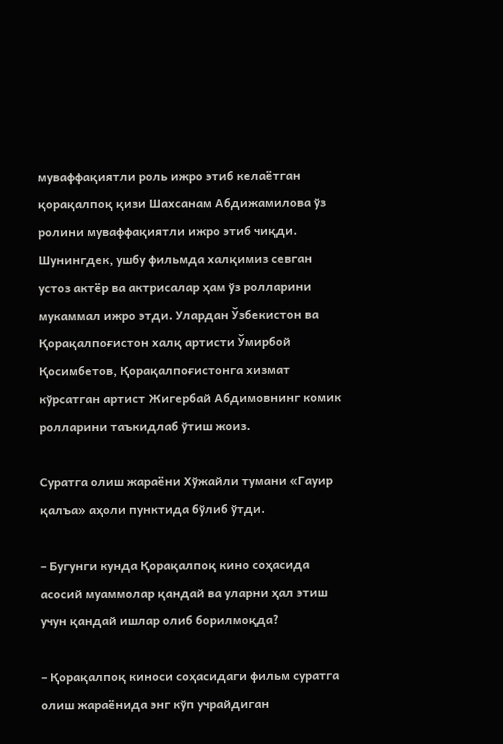муваффақиятли роль ижро этиб келаётган қорақалпоқ қизи Шахсанам Абдижамилова ўз ролини муваффақиятли ижро этиб чиқди. Шунингдек, ушбу фильмда халқимиз севган устоз актёр ва актрисалар ҳам ўз ролларини мукаммал ижро этди. Улардан Ўзбекистон ва Қорақалпоғистон халқ артисти Ўмирбой Қосимбетов, Қорақалпоғистонга хизмат кўрсатган артист Жигербай Абдимовнинг комик ролларини таъкидлаб ўтиш жоиз.

Суратга олиш жараёни Хўжайли тумани «Гауир қалъа» аҳоли пунктида бўлиб ўтди.

– Бугунги кунда Қорақалпоқ кино соҳасида асосий муаммолар қандай ва уларни ҳал этиш учун қандай ишлар олиб борилмоқда?

– Қорақалпоқ киноси соҳасидаги фильм суратга олиш жараёнида энг кўп учрайдиган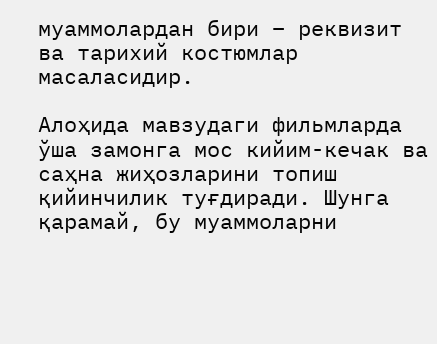муаммолардан бири – реквизит ва тарихий костюмлар масаласидир.

Алоҳида мавзудаги фильмларда ўша замонга мос кийим-кечак ва саҳна жиҳозларини топиш қийинчилик туғдиради. Шунга қарамай, бу муаммоларни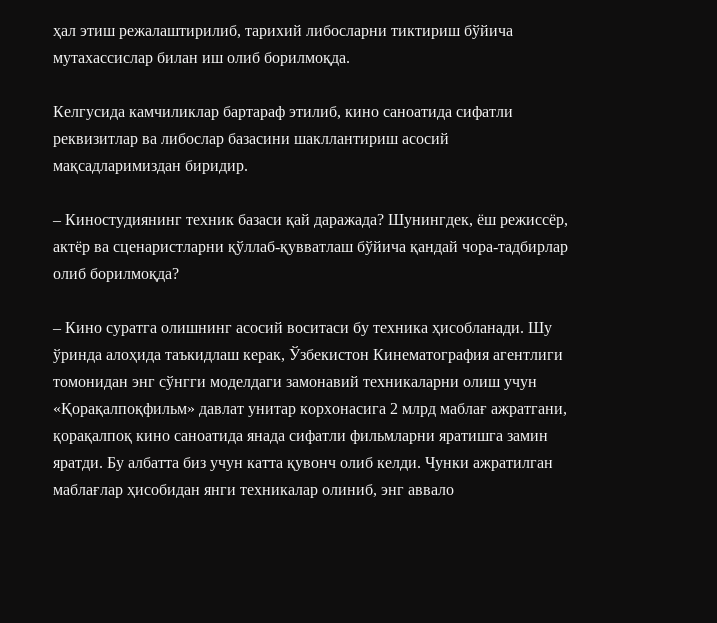ҳал этиш режалаштирилиб, тарихий либосларни тиктириш бўйича мутахассислар билан иш олиб борилмоқда.

Келгусида камчиликлар бартараф этилиб, кино саноатида сифатли реквизитлар ва либослар базасини шакллантириш асосий мақсадларимиздан биридир.

– Киностудиянинг техник базаси қай даражада? Шунингдек, ёш режиссёр, актёр ва сценаристларни қўллаб-қувватлаш бўйича қандай чора-тадбирлар олиб борилмоқда?

– Кино суратга олишнинг асосий воситаси бу техника ҳисобланади. Шу ўринда алоҳида таъкидлаш керак, Ўзбекистон Кинематография агентлиги томонидан энг сўнгги моделдаги замонавий техникаларни олиш учун «Қорақалпоқфильм» давлат унитар корхонасига 2 млрд маблағ ажратгани, қорақалпоқ кино саноатида янада сифатли фильмларни яратишга замин яратди. Бу албатта биз учун катта қувонч олиб келди. Чунки ажратилган маблағлар ҳисобидан янги техникалар олиниб, энг аввало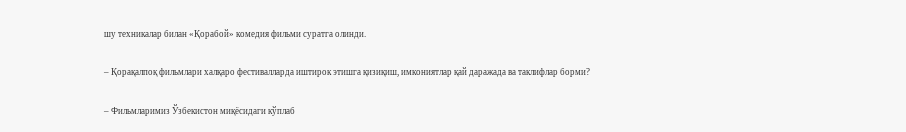шу техникалар билан «Қорабой» комедия фильми суратга олинди.

– Қорақалпоқ фильмлари халқаро фестивалларда иштирок этишга қизиқиш, имкониятлар қай даражада ва таклифлар борми?

– Фильмларимиз Ўзбекистон миқёсидаги кўплаб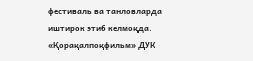фестиваль ва танловларда иштирок этиб келмоқда. «Қорақалпоқфильм» ДУК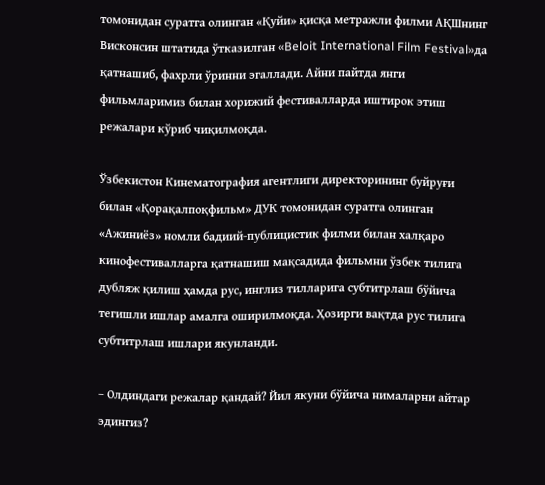томонидан суратга олинган «Қуйи» қисқа метражли филми АҚШнинг Висконсин штатида ўтказилган «Beloit International Film Festival»да қатнашиб, фахрли ўринни эгаллади. Айни пайтда янги фильмларимиз билан хорижий фестивалларда иштирок этиш режалари кўриб чиқилмоқда.

Ўзбекистон Кинематография агентлиги директорининг буйруғи билан «Қорақалпоқфильм» ДУК томонидан суратга олинган «Ажиниёз» номли бадиий-публицистик филми билан халқаро кинофестивалларга қатнашиш мақсадида фильмни ўзбек тилига дубляж қилиш ҳамда рус, инглиз тилларига субтитрлаш бўйича тегишли ишлар амалга оширилмоқда. Ҳозирги вақтда рус тилига субтитрлаш ишлари якунланди.

– Олдиндаги режалар қандай? Йил якуни бўйича нималарни айтар эдингиз?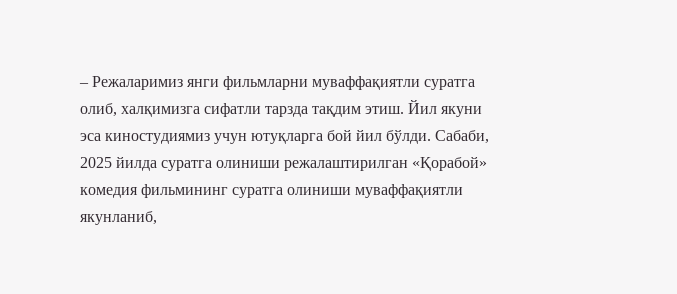– Режаларимиз янги фильмларни муваффақиятли суратга олиб, халқимизга сифатли тарзда тақдим этиш. Йил якуни эса киностудиямиз учун ютуқларга бой йил бўлди. Сабаби, 2025 йилда суратга олиниши режалаштирилган «Қорабой» комедия фильмининг суратга олиниши муваффақиятли якунланиб,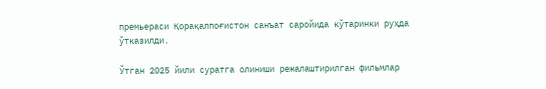премьераси Қорақалпоғистон санъат саройида кўтаринки руҳда ўтказилди.

Ўтган 2025 йили суратга олиниши режалаштирилган фильмлар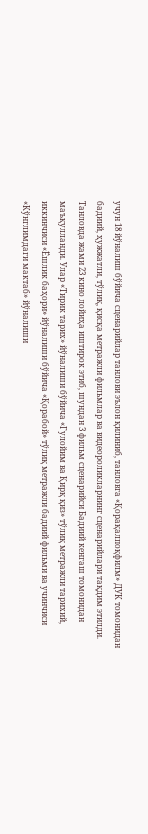учун 18 йўналиш бўйича сценарийлар танлови эълон қилиниб, танловга «Қорақалпоқфилм» ДУК томонидан бадиий, ҳужжатли, тўлиқ, қисқа метражли фильмлар ва видеороликларнинг сценарийлари тақдим этилди. Танловда жами 23 кино лойиҳа иштирок этиб, шундан 3 фильм сценарийси Бадиий кенгаш томонидан маъқулланди. Улар «Тирик тарих» йўналиши бўйича «Гулойим ва Қирқ қиз» тўлиқ метражли тарихий, иккинчиси «Ёшлик баҳори» йўналиши бўйича «Қорабой» тўлиқ метражли бадиий фильми ва учинчиси «Кўнглимдаги мактаб» йўналиши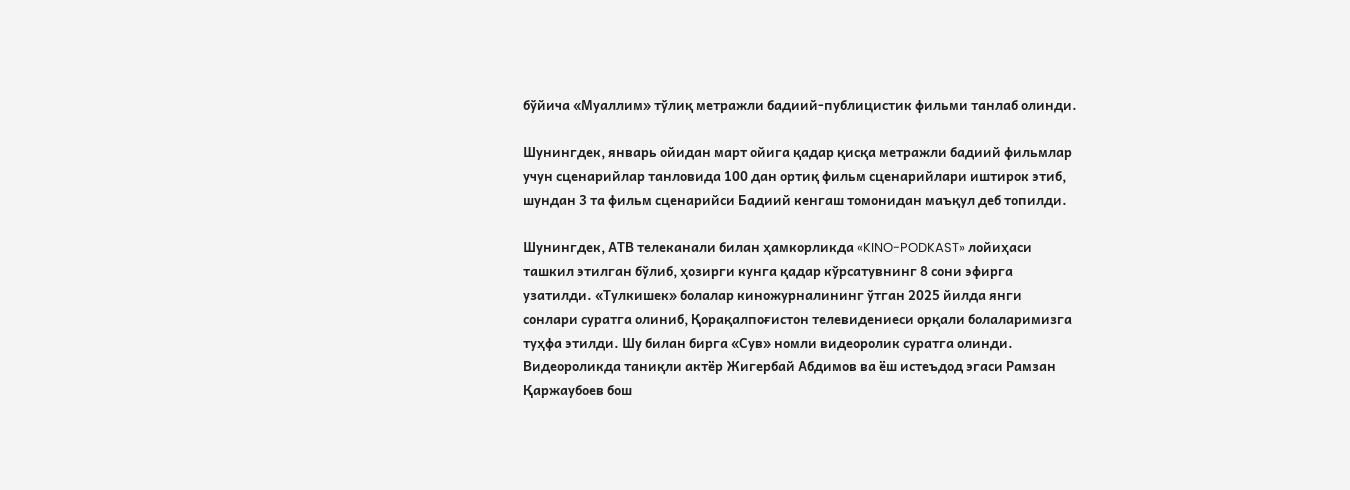бўйича «Муаллим» тўлиқ метражли бадиий-публицистик фильми танлаб олинди.

Шунингдек, январь ойидан март ойига қадар қисқа метражли бадиий фильмлар учун сценарийлар танловида 100 дан ортиқ фильм сценарийлари иштирок этиб, шундан 3 та фильм сценарийси Бадиий кенгаш томонидан маъқул деб топилди.

Шунингдек, АТВ телеканали билан ҳамкорликда «KINO-PODKAST» лойиҳаси ташкил этилган бўлиб, ҳозирги кунга қадар кўрсатувнинг 8 сони эфирга узатилди. «Тулкишек» болалар киножурналининг ўтган 2025 йилда янги сонлари суратга олиниб, Қорақалпоғистон телевидениеси орқали болаларимизга туҳфа этилди. Шу билан бирга «Сув» номли видеоролик суратга олинди. Видеороликда таниқли актёр Жигербай Абдимов ва ёш истеъдод эгаси Рамзан Қаржаубоев бош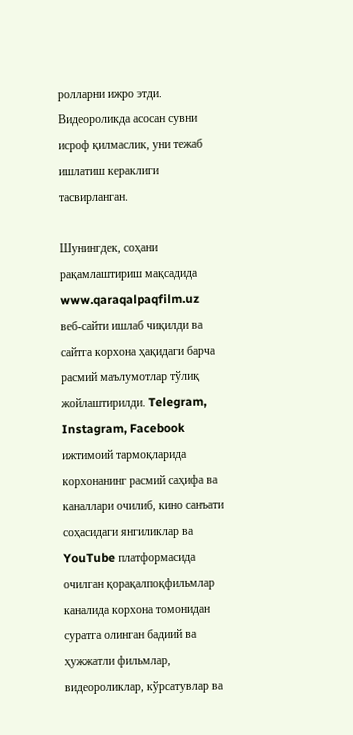ролларни ижро этди. Видеороликда асосан сувни исроф қилмаслик, уни тежаб ишлатиш кераклиги тасвирланган.

Шунингдек, соҳани рақамлаштириш мақсадида www.qaraqalpaqfilm.uz веб-сайти ишлаб чиқилди ва сайтга корхона ҳақидаги барча расмий маълумотлар тўлиқ жойлаштирилди. Telegram, Instagram, Facebook ижтимоий тармоқларида корхонанинг расмий саҳифа ва каналлари очилиб, кино санъати соҳасидаги янгиликлар ва YouTube платформасида очилган қорақалпоқфильмлар каналида корхона томонидан суратга олинган бадиий ва ҳужжатли фильмлар, видеороликлар, кўрсатувлар ва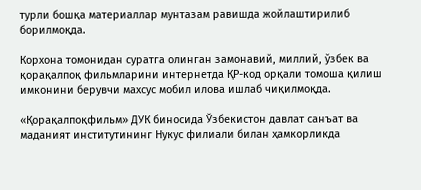турли бошқа материаллар мунтазам равишда жойлаштирилиб борилмоқда.

Корхона томонидан суратга олинган замонавий, миллий, ўзбек ва қорақалпоқ фильмларини интернетда ҚР-код орқали томоша қилиш имконини берувчи махсус мобил илова ишлаб чиқилмоқда.

«Қорақалпоқфильм» ДУК биносида Ўзбекистон давлат санъат ва маданият институтининг Нукус филиали билан ҳамкорликда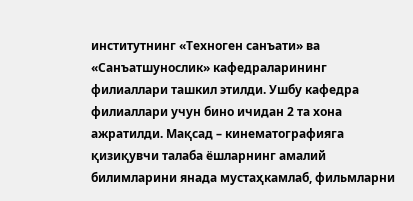институтнинг «Техноген санъати» ва «Санъатшунослик» кафедраларининг филиаллари ташкил этилди. Ушбу кафедра филиаллари учун бино ичидан 2 та хона ажратилди. Мақсад – кинематографияга қизиқувчи талаба ёшларнинг амалий билимларини янада мустаҳкамлаб, фильмларни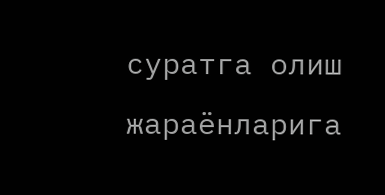суратга олиш жараёнларига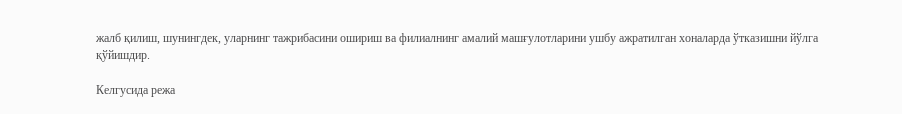жалб қилиш, шунингдек, уларнинг тажрибасини ошириш ва филиалнинг амалий машғулотларини ушбу ажратилган хоналарда ўтказишни йўлга қўйишдир.

Келгусида режа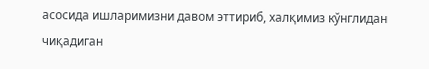асосида ишларимизни давом эттириб, халқимиз кўнглидан чиқадиган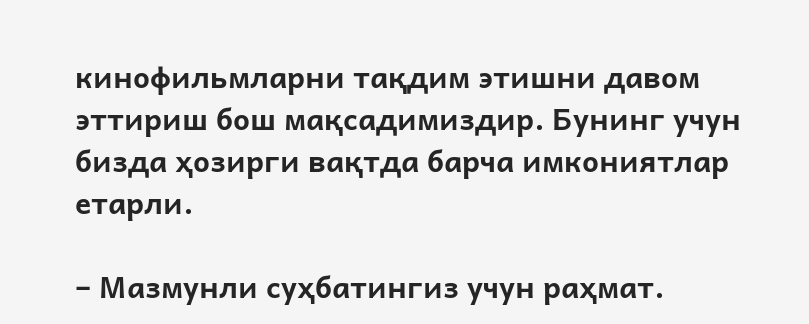кинофильмларни тақдим этишни давом эттириш бош мақсадимиздир. Бунинг учун бизда ҳозирги вақтда барча имкониятлар етарли.

– Мазмунли суҳбатингиз учун раҳмат.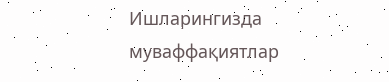Ишларингизда муваффақиятлар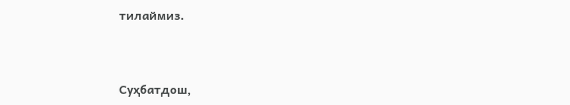тилаймиз.



Суҳбатдош,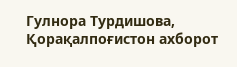Гулнора Турдишова,
Қорақалпоғистон ахборот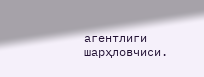агентлиги шарҳловчиси.